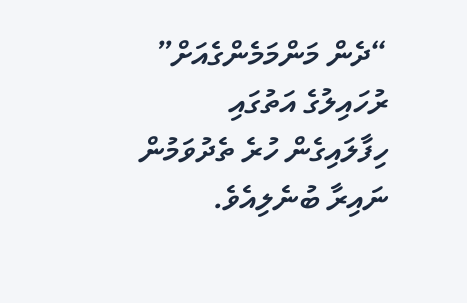“ދެން މަންމަމެންގެއަށް” ރުހައިލުގެ އަތުގައި ހިފާލައިގެން ހުރެ ތެދުވަމުން ނައިރާ ބުނެލިއެވެ.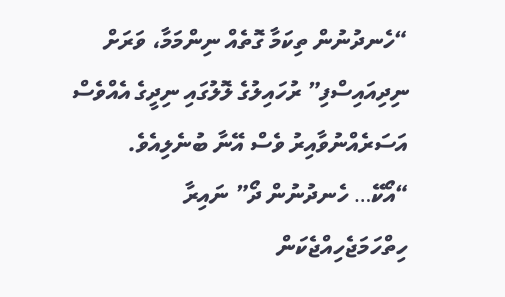“ހެނދުނުން ތިކަމާ ގޮތެއް ނިންމަމާ، ވަރަށް ނިދިއައިސްފި” ރުހައިލުގެ ލޮލުގައި ނިދީގެ އެއްވެސް އަސަރެއްނުވާއިރު ވެސް އޭނާ ބުނެލިއެވެ.
“އޯކޭ… ހެނދުނުން ދޯ” ނައިރާ ހިތްހަމަޖެހިއްޖެކަން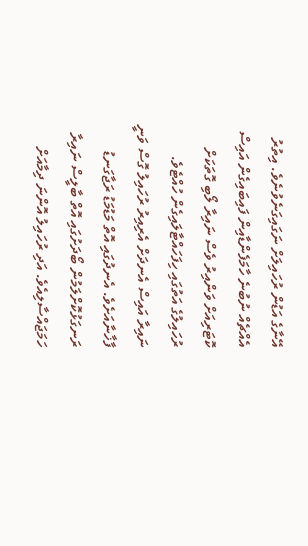އޭނާގެ އަޑުން ރުހައިލަށް ނަގައިގަނެވުނެވެ. އިތުރު އެއްޗެއް ނުބުނެ ހާމަފެންޑާއިން ފައިބައިގެން އައިސް ކޮޓަރިއަށް ވަންއިރު ވެސް ނައިރާ ލޯބި ގޮތަކަށް ރުހައިލުގެ އަތުގައި ހިފަހައްޓާލައިގެން ހުއްޓެވެ.
ނައިރާ އައިސް އެނދަށް އެރިއިރު ރުހައިލު ގޮސް ވަނީ ފާޚާނާއަށެވެ. އެނދުގައި އޮތް މަޑުމަޑު ރަޖާގަނޑު ރަނގަޅުކޮށްލަމުން ބޯދަށުގައި އޮތް ބާލީސް ނައިރާ ހަމަޖައްސާލިއެވެ. އަދި ރުހައިލު އޮންނަ ދިމާއަށް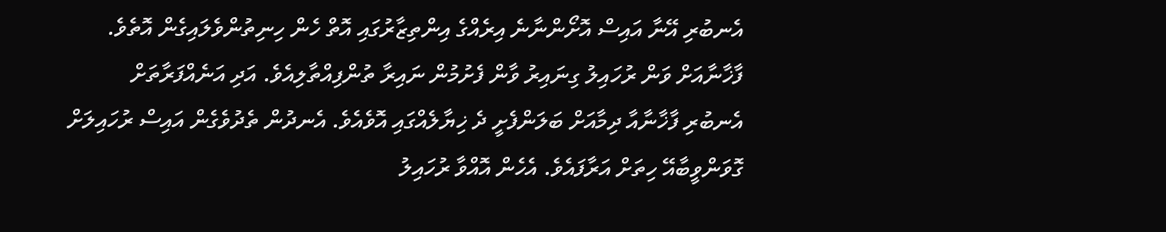އެނބުރި އޭނާ އައިސް އޮށޯންނާނެ އިރެއްގެ އިންތިޒާރުގައި އޮތް ހެން ހިނިތުންވެލައިގެން އޮތެވެ. ފާޚާނާއަށް ވަން ރުހައިލު ގިނައިރު ވާން ފެށުމުން ނައިރާ ތުންފިއްތާލިއެވެ. އަދި އަނެއްފަރާތަށް އެނބުރި ފާޚާނާއާ ދިމާއަށް ބަލަންފެށީ ދެ ޚިޔާލެއްގައި އޮވެއެވެ. އެނދުން ތެދުވެގެން އައިސް ރުހައިލަށް ގޮވަންވީބާއޭ ހިތަށް އަރާފައެވެ. އެހެން އޮއްވާ ރުހައިލު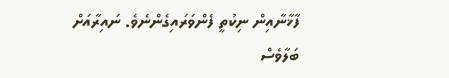ފާޚާނާއިން ނިކުތީ ފެންވަރައިގެންނެވެ. ނައިރާއަށް ބަލާވެސް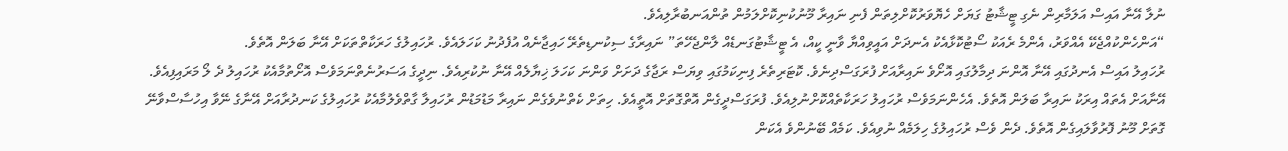ނުލާ އޭނާ އައިސް އަލަމާރިން ނެގި ޓީޝާޓު ގަޔަށް ހެޔޮވަރުކޮށްލިތަން ފެނި ނައިރާ މޫނުކުނިކޮށްލަމުން ތުންއަނބުރާލިއެވެ.
“އަންހެންކުއްޖެކޭ އެއްވަރު، އެންމެ ރެއަކު ސޯޓުކޮޅާއެކު އެނދަށް އައީވިއްޔާ ވާނީ ކީއް، އެ ޓީޝާޓުގަނޑެއް ލާންޖެހޭތަ” ނައިރާގެ ސިކުނޑިތެރޭ ހައިޖާނެއް އުފެދުނު ކަހަލައެވެ. ރުހައިލުގެ ހަރަކާތްތަކަށް އޭނާ ބަލަން އޮތެވެ.
ރުހައިލު އައިސް އެނދުގައި އޭނާ އޮންނަ ދިމާލުގައި އޮށޯވެ ނައިރާއަށް ފުރަގަސްދިނެވެ. ކޮޓަރިތެރެ ފިނިކަމުގައި ވިޔަސް ރަޖާގެ ދަށަށް ވަންނަ ކަހަލަ ޚިޔާލެއް އޭނާ ނުކުރިއެވެ. ނިދީގެ އަސަރުނެތްނަމަވެސް އޮށޯތުމާއެކު ރުހައިލު ދެ ލޯ މަރައިފިއެވެ. އޭނާއަށް އެތައް އިރަކު ނައިރާ ބަލަން އޮތެވެ. އެހެންނަމަވެސް ރުހައިލު ހަރަކާތެއްކޮށްނުލިއެވެ. ފުރަގަސްދީގެން އޮތްގޮތަށް އޮތީއެވެ. ހިތަށް ކެތްނުވެގެން ނައިރާ މަޑުމަޑުން ރުހައިލާ ގާތްވެލުމާއެކު ރުހައިލުގެ ކަނދުރާއަށް އޭނާގެ ނޭވާ އިހުސާސްވާނޭ ގޮތަށް މޫނު ފޮރުވާލައިގެން އޮތެވެ. ދެން ވެސް ރުހައިލުގެ ހިލަމެއް ނުވިއެވެ. ކަމެއް ބޭނުންވެ އެކަން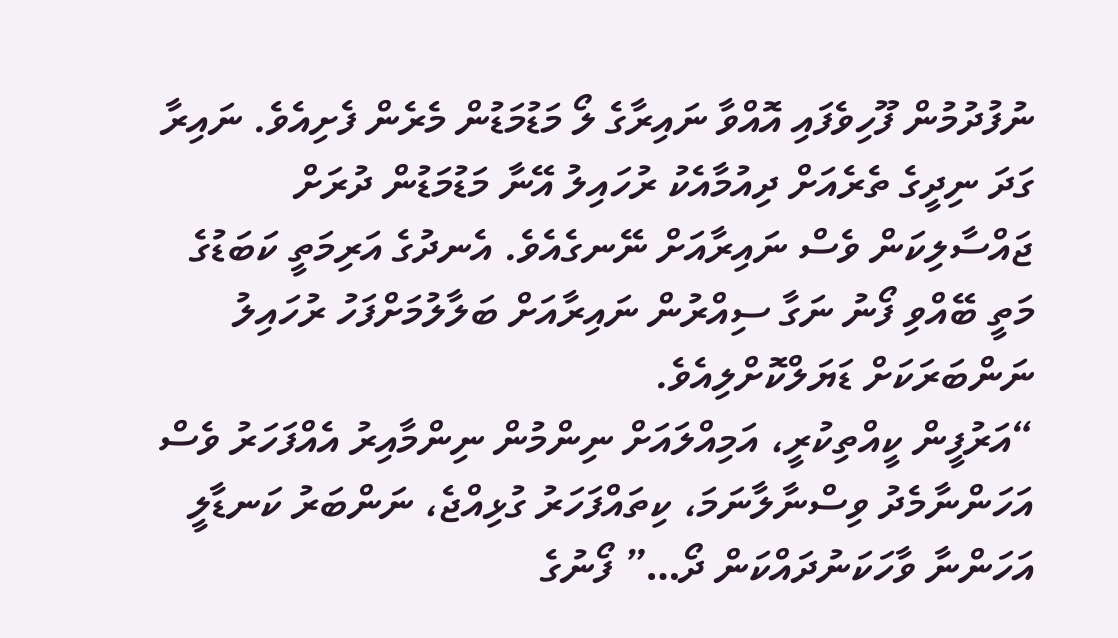ނުފުދުމުން ފޫހިވެފައި އޮއްވާ ނައިރާގެ ލޯ މަޑުމަޑުން މެރެން ފެށިއެވެ. ނައިރާ ގަދަ ނިދީގެ ތެރެއަށް ދިއުމާއެކު ރުހައިލު އޭނާ މަޑުމަޑުން ދުރަށް ޖައްސާލިކަން ވެސް ނައިރާއަށް ނޭނގެއެވެ. އެނދުގެ އަރިމަތީ ކަބަޑުގެ މަތީ ބޭއްވި ފޯނު ނަގާ ސިއްރުން ނައިރާއަށް ބަލާލުމަށްފަހު ރުހައިލު ނަންބަރަކަށް ޑަޔަލްކޮށްލިއެވެ.
“އަރުފީން ކީއްތިކުރީ، އަމިއްލައަށް ނިންމުން ނިންމާއިރު އެއްފަހަރު ވެސް އަހަންނާމެދު ވިސްނާލާނަމަ، ކިތައްފަހަރު ގުޅިއްޖެ، ނަންބަރު ކަނޑާލީ އަހަންނާ ވާހަކަނުދައްކަން ދޯ…” ފޯނުގެ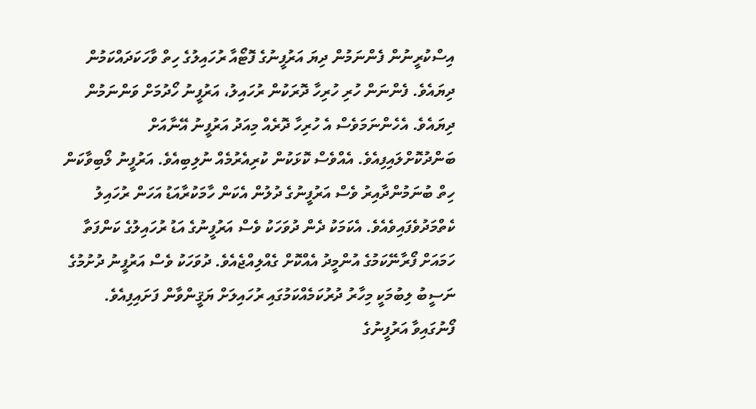އިސްކުރީނުން ފެންނަމުން ދިޔަ އަރުފީނުގެ ފޮޓޯއާ ރުހައިލުގެ ހިތް ވާހަކަދައްކަމުން ދިޔައެވެ. ފެންނަން ހުރި ހުރިހާ ދޮރަކުން ރުހައިލު، އަރުފީނު ހޯދުމަށް ވަންނަމުން ދިޔައެވެ. އެހެންނަމަވެސް އެ ހުރިހާ ދޮރެއް މިއަދު އަރުފީނު އޭނާއަށް ބަންދުކޮށްލައިފިއެވެ. އެއްވެސް ކޮޅަކުން ކުރިއެރުމެއް ނުލިބިއެވެ. އަރުފީނު ލޯބިވާކަން ހިތް ބުނަމުންދާއިރު ވެސް އަރުފީނުގެ ދުލުން އެކަން ހާމަކުރާއަޑު އަހަން ރުހައިލު ކެތްމަދުވެފައިވެއެވެ. އެކަމަކު ދެން ދުވަހަކު ވެސް އަރުފީނުގެ އަޑު ރުހައިލުގެ ކަންފަތާ ހަމައަށް ފޯރާނޭކަމުގެ އުންމީދު އެއްކޮށް ގެއްލިއްޖެއެވެ. ދުވަހަކު ވެސް އަރުފީނު ދުށުމުގެ ނަސީބު ލިބުމަކީ މިހާރު ދުރުކަމެއްކަމުގައި ރުހައިލަށް ޔަޤީންވާން ފަށައިފިއެވެ. ފޯނުގައިވާ އަރުފީނުގެ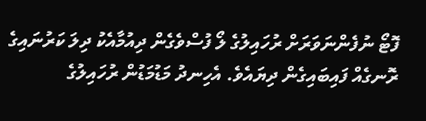ފޮޓޯ ނުފެންނަވަރަށް ރުހައިލުގެ ލޯ ފުސްވެގެން ދިއުމާއެކު ދިލަ ކަރުނައިގެ ރޮނގެއް ފައިބައިގެން ދިޔައެވެ. އެހިނދު މަޑުމަޑުން ރުހައިލުގެ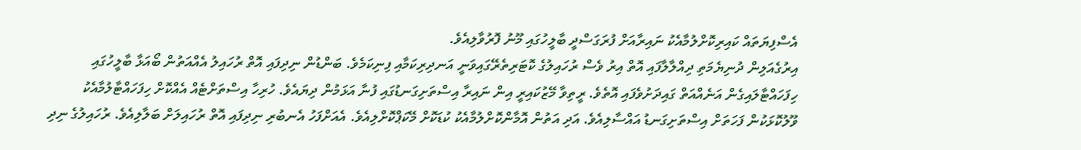އެސްފިޔަތައް ކައިރިކޮށްލުމާއެކު ނައިރާއަށް ފުރަގަސްދީ ބާލީހުގައި މޫނު ފޮރުވާލިއެވެ.
އިރުގެއަލިން ދުނިޔެމަތި ދިއްލާލާފައި އޮތް އިރު ވެސް ރުހައިލުގެ ކޮޓަރިތެރޭގައިވަނީ އަނދިރިކަމާއި ފިނިކަމެވެ. ބަންޑުން ނިދިފައި އޮތް ރުހައިލު އެއްއަތުން ބޯއަޅާ ބާލީހުގައި ހިފަހައްޓާލައިގެން އަނެއްއަތް ގައިދަށުވެފައި އޮތެވެ. ރީތިވާ މޭޒުކައިރީ އިން ނައިރާ އިސްތަށިގަނޑުގައި ފުނާ އަޅަމުން ދިޔައެވެ. ހުރިހާ އިސްތަށްޓެއް އެއްކޮށް ހިފަހައްޓާލުމާއެކު ވޫލުކޮޅަކުން ފަހަތަށް އިސްތަށިގަނޑު އައްސާލިއެވެ. އަދި އަތުން އޮމާންކޮށްލުމާއެކު ކުޑަކޮށް މޭކަޕްކޮށްލިއެވެ. އެއަށްފަހު އެނބުރި ނިދިފައި އޮތް ރުހައިލަށް ބަލާލިއެވެ. ރުހައިލުގެ ނިދި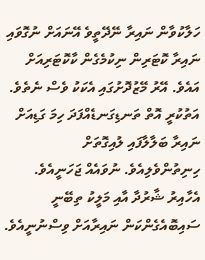ހަލާކުވާން ނައިރާ ނޭދޭތީވެ އޭނައަށް ނުގޮވައި ނައިރާ ކޮޓަރިން ނިކުމެގެން ކާކޮޓަރިއަށް އައެވެ. އޭރު މޭޒުދޮށުގައި އެކަކު ވެސް ނެތެވެ. އަތުކުރީ އޮތް ތަނޑިގަނޑެއްފަދަ ހިމަ ގަޑިއަށް ނައިރާ ބަލާލާފައި ލުއިގޮތަށް ހިނިތުންވެލިއެވެ. ނުވައެއް ޖަހަނީއެވެ. އެހާއިރު ޝާރުދާ އާއި މަލީކު ތިބޭނީ ސައިބޮއެގެންކަން ނައިރާއަށް ވިސްނުނީއެވެ.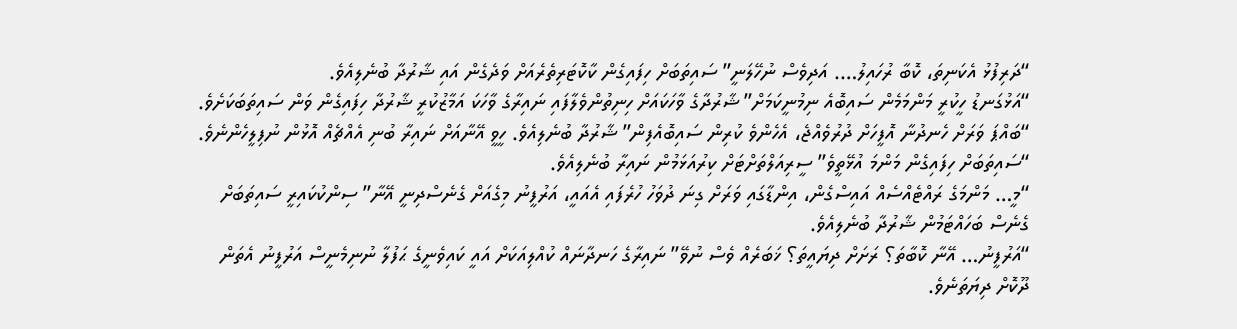“ދަރިފުޅު އެކަނިތަ، ކޮބާ ރުހައިލު…. އަދިވެސް ނުހޭލަނީ” ސައިތަބަށް ހިފައިގެން ކާކޮޓަރިތެރެއަށް ވަދެގެން އައި ޝާރުދާ ބުނެލިއެވެ.
“އަޅުގަނޑު ހީކުރީ މަންމަމެން ސައިބޮއެ ނިމުނީކަމަށް” ޝާރުދާގެ ވާހަކައަށް ހިނިތުންވެލާފައި ނައިރާގެ ވާހަކަ އަމާޒުކުރީ ޝާރުދާ ހިފައިގެން ވަން ސައިތަބަކަށެވެ.
“ބައްޕަ ވަރަށް ހެނދުނާ އޮފީހަށް ދުރުވެއްޖެ، އެހެންވެ ކުރިން ސައިބޮއެފިން” ޝާރުދާ ބުނެލިއެވެ. ހީވީ އޭނާއަށް ނައިރާ ބުނި އެއްޗެއް އޮޅުން ނުފިލީހެންނެވެ.
“ސައިތަބަށް ހިފައިގެން މަންމަ އުޅޭތީވެ” ސީރިއަލްތަށްޓަށް ކިރުއަޅަމުން ނައިރާ ބުނެލިއެވެ.
“މީ… މަންމަގެ ރައްޓެއްސެއް އައިސްގެން، އިންޑާގައި ވަރަށް ގިނަ ދުވަހު ހުރެފައި އެއައީ، އަރުފީނު މިގެއަށް ގެނެސްދިނީ އޭނާ” ސިންކުކައިރީ ސައިތަބަށް ގެނެސް ބަހައްޓަމުން ޝާރުދާ ބުނެލިއެވެ.
“އަރުފީނު… އޭނާ ކޮބާތަ؟ ރަށަށް ދިޔައީތަ؟ ޚަބަރެއް ވެސް ނުވޭ” ނައިރާގެ ހަނދާނައް ކުއްލިއަކަށް އައީ ކައިވެނީގެ ޙަފުލާ ނުނިމެނީސް އަރުފީނު އެތަން ދޫކޮށް ދިޔަތަނެވެ.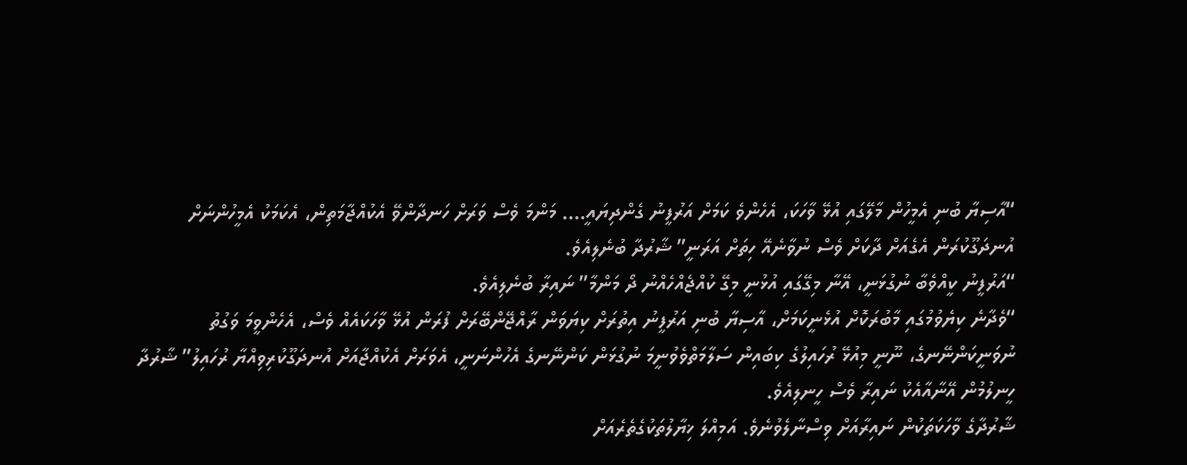“އާސިޔާ ބުނި އެމީހުން މާލޭގައި އުޅޭ ވާހަކަ، އެހެންވެ ކަމަށް އަރުފީނު ގެންދިޔައީ…. މަންމަ ވެސް ވަރަށް ހަނދާންވޭ އެކުއްޖާމަތިން، އެކަމަކު އެމީހުންނަށް އުނދަގޫކުރަން އެގެއަށް ދާކަށް ވެސް ނުވާނެއޭ ހިތަށް އަރަނީ” ޝާރުދާ ބުނެލިއެވެ.
“އަރުފީނު ކީއްވެބާ ނުގުޅަނީ، އޭނާ މިގޭގައި އުޅުނީ މިގޭ ކުއްޖެއްހެއްނު ދޯ މަންމާ” ނައިރާ ބުނެލިއެވެ.
“ވެދާނެ ކިޔެވުމުގައި މާބުރަކޮށް އުޅެނީކަމަށް، އާސިޔާ ބުނި އަރުފީނު އިތުރަށް ކިޔަވަން ރާއްޖޭންބޭރަށް ފުރަން އުޅޭ ވާހަކައެއް ވެސް، އެހެންވީމަ ވަގުތު ނުވަނީކަންނޭނގެ، ނޫނީ މިއުޅޭ ރުހައިލުގެ ކިބައިން ސަލާމަތްވެވުނީމަ ނުގުޅަން ކަންނޭނގެ އެހުންނަނީ، އެވަރަށް އެކުއްޖާއަށް އުނދަގޫކުރިވިއްޔާ ރުހައިލު” ޝާރުދާ ހީނލުމުން އޭނާއާއެކު ނައިރާ ވެސް ހީނލިއެވެ.
ޝާރުދާގެ ވާހަކަތަކުން ނައިރާއަށް ވިސްނާލެވުނެވެ. އަމިއްލަ ޚިޔާލުތަކުގެތެރެއަށް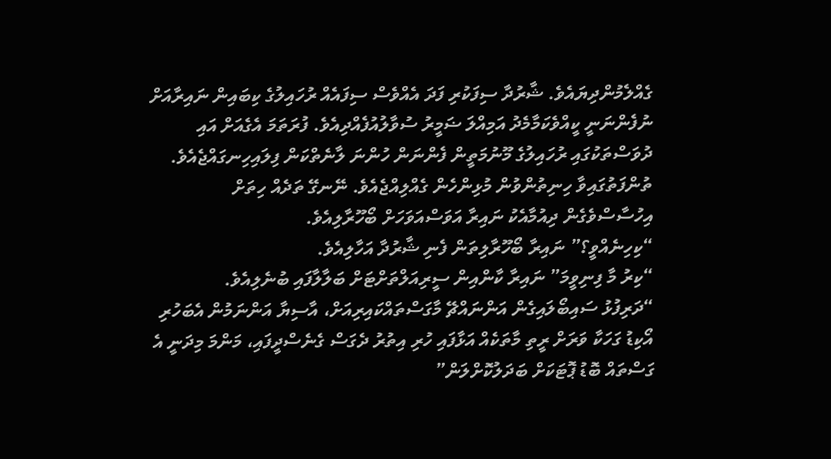ގެއްލެމުންދިޔައެވެ. ޝާރުދާ ސިފަކުރި ފަދަ އެއްވެސް ސިފައެއް ރުހައިލުގެ ކިބައިން ނައިރާއަށް ނުފެންނަނީ ކީއްވެކަމާމެދު އަމިއްލަ ޟަމީރު ސުވާލުއުފެއްދިއެވެ. ފުރަތަމަ އެގެއަށް އައި ދުވަސްތަކުގައި ރުހައިލުގެ މޫނުމަތީން ފެންނަން ހުންނަ ލާނެތްކަން ފިލައިހިނގައްޖެއެވެ. ތުންފަތުގައިވާ ހިނިތުންވުން މުޅިންހެން ގެއްލިއްޖެއެވެ. ނޭނގޭ ތަދެއް ހިތަށް އިހުސާސްވެގެން ދިއުމާއެކު ނައިރާ އަވަސްއަވަހަށް ބޯހޫރާލިއެވެ.
“ކިހިނެއްވީ؟” ނައިރާ ބޯހޫރާލިތަން ފެނި ޝާރުދާ އަހާލިއެވެ.
“ކިރު މާ ފިނިވީމަ” ނައިރާ ކާންއިން ސީރިއަލްތަށްޓަށް ބަލާލާފައި ބުނެލިއެވެ.
“ދަރިފުޅު ސައިބޯލައިގެން އަންނައްޗޭ މާގަސްތައްކައިރިއަށް، އާސިޔާ އަންނަމުން އެބަހުރި އޯކިޑު ގަހަކާ ވަރަށް ރީތި މާތަކެއް އަޅާފައި ހުރި އިތުރު ދެގަސް ގެނެސްދީފައި، މަންމަ މިދަނީ އެ ގަސްތައް ބޮޑު ޕޮޓަކަށް ބަދަލުކޮށްލަން”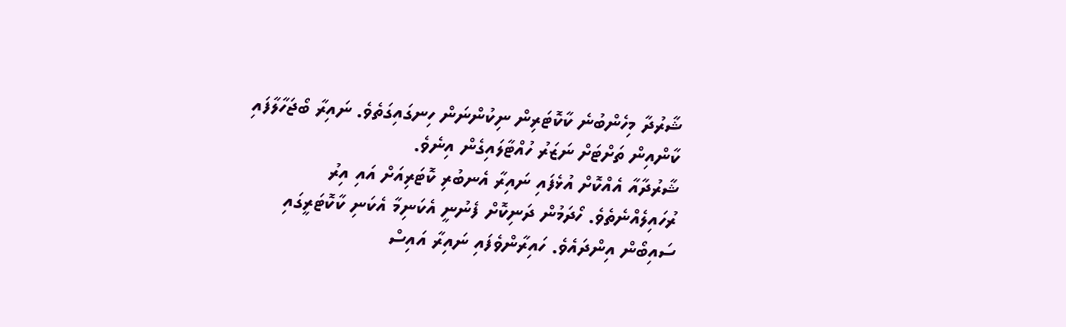ޝާރުދާ މިހެންބުނެ ކާކޮޓަރިން ނިކުންނަން ހިނގައިގަތެވެ. ނައިރާ ބޯޖަހާލާފައި ކާންއިން ތަށްޓަށް ނަޒަރު ހުއްޓާލައިގެން އިނެވެ.
ޝާރުދާއާ އެއްކޮށް އުޅެފައި ނައިރާ އެނބުރި ކޮޓަރިއަށް އައި އިރު ރުހައިލެއްނެތެވެ. ހޯދަމުން ދަނިކޮށް ފެނުނީ އެކަނިމާ އެކަނި ކާކޮޓަރީގައި ސައިބޯން އިންދައެވެ. ހައިރާންވެފައި ނައިރާ އައިސް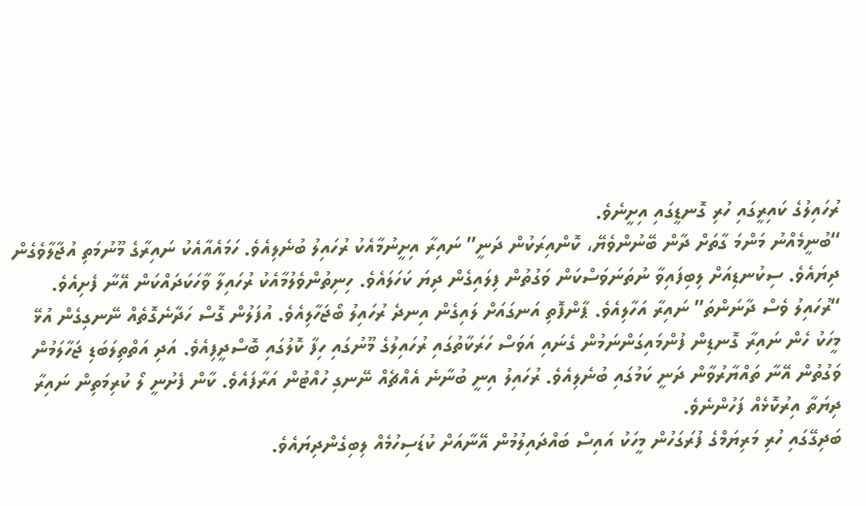ރުހައިލުގެ ކައިރީގައި ހުރި ގޮނޑީގައި އިށީނެވެ.
“ބުނީމެއްނު މަންމަ ގާތަށް ދާން ބޭނުންވެޔޭ، ކޮންއިރަކުން ދަނީ” ނައިރާ އިށީނުމާއެކު ރުހައިލު ބުނެލިއެވެ. ހަމައެއާއެކު ނައިރާގެ މޫނުމަތި އުޖާލާވެގެން ދިޔައެވެ. ސިކުނޑިއަށް ލިބިފައިވާ ނުތަނަވަސްކަން ވަގުތުން ފިލައިގެން ދިޔަ ކަހަލައެވެ. ހިނިތުންވެލުމާއެކު ރުހައިލާ ވާހަކަދައްކަން އޭނާ ފެށިއެވެ.
“ރުހައިލު ވެސް ދާނަންތަ” ނައިރާ އަހާލިއެވެ. ޕާންފޮތި އަނގައަށް ލައިގެން އިނދެ ރުހައިލު ބޯޖަހާލިއެވެ. އުފަލުން ގޮސް ހަދާނެގޮތެއް ނޭނގިގެން އުޅޭ މީހަކު ހެން ނައިރާ ގޮނޑިން ފުންމައިގަންނަމުން ގެނައި އަވަސް ހަރަކާތުގައި ރުހައިލުގެ މޫނުގައި ހިފާ ކޮލުގައި ބޮސްދީފިއެވެ. އަދި އަތްތިލަބަޑި ޖަހާލަމުން ވަގުތުން އޭނާ ތައްޔާރުވާން ދަނީ ކަމުގައި ބުނެލިއެވެ. ރުހައިލު އިނީ ބުނާނެ އެއްޗެއް ނޭނގި ހުއްޓުން އަރާފައެވެ. ކާން ފެށުނީ ލޯ ކުރިމަތިން ނައިރާ ދިޔަތާ އިރުކޮޅެއް ފަހުންނެވެ.
ބަދިގޭގައި ހުރި މަރިޔަމްގެ ފުރަގަހުން މީހަކު އައިސް ބައްދައިލުމުން އޭނާއަށް ކުޑަސިހުމެއް ލިބިގެންދިޔައެވެ.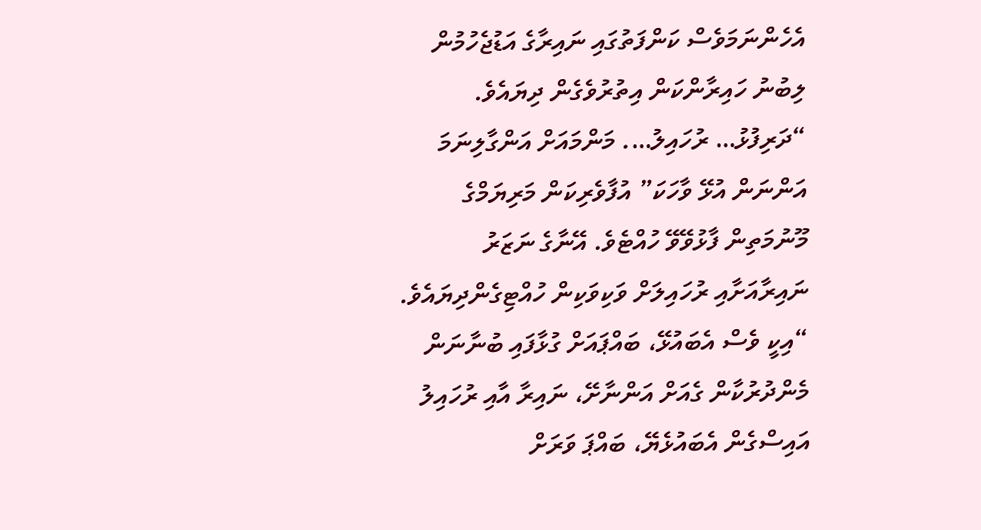އެހެންނަމަވެސް ކަންފަތުގައި ނައިރާގެ އަޑުޖެހުމުން ލިބުނު ހައިރާންކަން އިތުރުވެގެން ދިޔައެވެ.
“ދަރިފުޅު… ރުހައިލު…. މަންމައަށް އަންގާލިނަމަ އަންނަން އުޅޭ ވާހަކަ” އުފާވެރިކަން މަރިޔަމްގެ މޫނުމަތިން ފާޅުވޭވޭ ހުއްޓެވެ. އޭނާގެ ނަޒަރު ނައިރާއަށާއި ރުހައިލަށް ވަކިވަކިން ހުއްޓިގެންދިޔައެވެ.
“އިކީ ވެސް އެބައުޅޭ، ބައްޕައަށް ގުޅާފައި ބުނާނަން މެންދުރުކާން ގެއަށް އަންނާށޭ، ނައިރާ އާއި ރުހައިލު އައިސްގެން އެބައުޅެޔޭ، ބައްޕަ ވަރަށް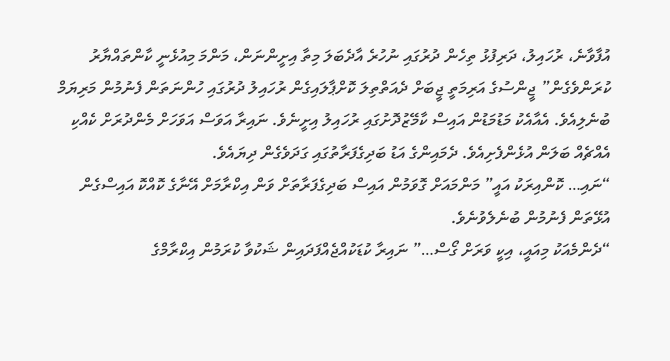އުފާވާނެ، ރުހައިލު، ދަރިފުޅު ތިހެން ދުރުގައި ނުހުރެ އާދެބަލަ މިތާ އިށީންނަން، މަންމަ މިއުޅެނީ ކާންތައްޔާރު ކުރަންވެގެން” ޖީންސުގެ އަރިމަތީ ޖީބަށް ދެއަތްތިލަ ކޮށްޕާލައިގެން ރުހައިލު ދުރުގައި ހުންނަތަން ފެނުމުން މަރިޔަމް ބުނެލިއެވެ. އެއާއެކު މަޑުމަޑުން އައިސް ކާމޭޒުދޮށުގައި ރުހައިލު އިށީނެވެ. ނައިރާ އަވަސް އަވަހަށް މެންދުރަށް ކެއްކި އެއްޗެއް ބަލަން އުޅެންފެށިއެވެ. ދެމައިންގެ އަޑު ބަދިގެފަރާތުގައި ގަދަވެގެން ދިޔައެވެ.
“ނައި… ކޮންއިރަކު އައީ” މަންމައަށް ގޮވަމުން އައިސް ބަދިގެފަރާތަށް ވަން އިކްރާމަށް އޭނާގެ ކޮއްކޮ އައިސްގެން އުޅޭތަން ފެނުމުން ބުނެލެވުނެވެ.
“ދެންމެއަކު މިއައީ، އިކީ ވަރަށް ގޯސް…” ނައިރާ ކުޑަކުއްޖެއްފަދައިން ޝަކުވާ ކުރަމުން އިކްރާމްގެ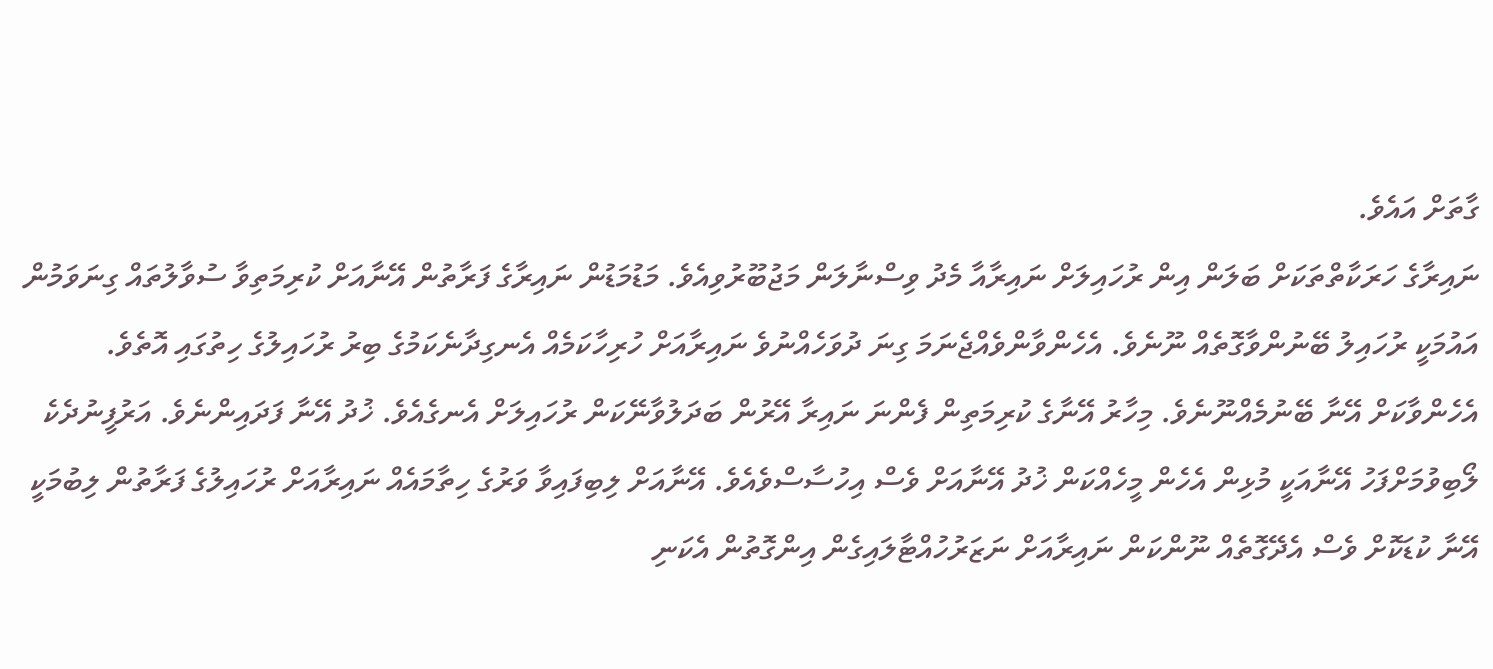ގާތަށް އައެވެ.
ނައިރާގެ ހަރަކާތްތަކަށް ބަލަން އިން ރުހައިލަށް ނައިރާއާ މެދު ވިސްނާލަން މަޖުބޫރުވިއެވެ. މަޑުމަޑުން ނައިރާގެ ފަރާތުން އޭނާއަށް ކުރިމަތިވާ ސުވާލުތައް ގިނަވަމުން އައުމަކީ ރުހައިލު ބޭނުންވާގޮތެއް ނޫނެވެ. އެހެންވާންވެއްޖެނަމަ ގިނަ ދުވަހެއްނުވެ ނައިރާއަށް ހުރިހާކަމެއް އެނގިދާނެކަމުގެ ބިރު ރުހައިލުގެ ހިތުގައި އޮތެވެ. އެހެންވާކަށް އޭނާ ބޭނުމެއްނޫނެވެ. މިހާރު އޭނާގެ ކުރިމަތިން ފެންނަ ނައިރާ އޭރުން ބަދަލުވާނޭކަން ރުހައިލަށް އެނގެއެވެ. ޚުދު އޭނާ ފަދައިންނެވެ. އަރުފީނުދެކެ ލޯބިވުމަށްފަހު އޭނާއަކީ މުޅިން އެހެން މީހެއްކަން ޚުދު އޭނާއަށް ވެސް އިހުސާސްވެއެވެ. އޭނާއަށް ލިބިފައިވާ ވަރުގެ ހިތާމައެއް ނައިރާއަށް ރުހައިލުގެ ފަރާތުން ލިބުމަކީ އޭނާ ކުޑަކޮށް ވެސް އެދޭގޮތެއް ނޫންކަން ނައިރާއަށް ނަޒަރުހުއްޓާލައިގެން އިންގޮތުން އެކަނި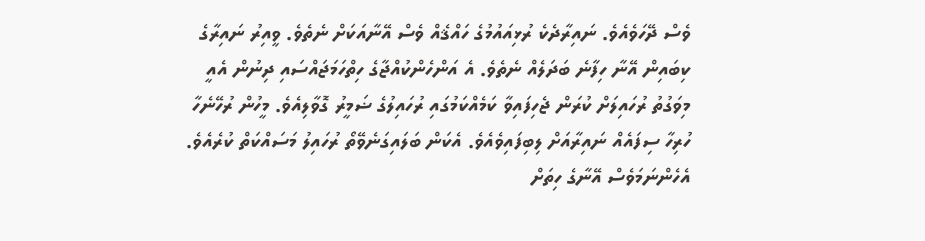ވެސް ދޭހަވެއެވެ. ނައިރާދެކެ ރުޅިއައުމުގެ ހައްޤެއް ވެސް އޭނާއަކަށް ނެތެވެ. ވީއިރު ނައިރާގެ ކިބައިން އޭނާ ހިފާނެ ބަދަލެއް ނެތެވެ. އެ އަންހެންކުއްޖާގެ ހިތްހަމަޖައްސައި ދިނުން އެއީ މިވަގުތު ރުހައިލަށް ކުރަން ޖެހިފައިވާ ކަމެއްކަމުގައި ރުހައިލުގެ ޟަމީރު ގޮވާލިއެވެ. މީހުން ރުހޭނެހާ ހުރިހާ ސިފައެއް ނައިރާއަށް ލިބިފައިވެއެވެ. އެކަން ބަލައިގަނެވޭތޯ ރުހައިލު މަސައްކަތް ކުރެއެވެ. އެހެންނަމަވެސް އޭނާގެ ހިތަށް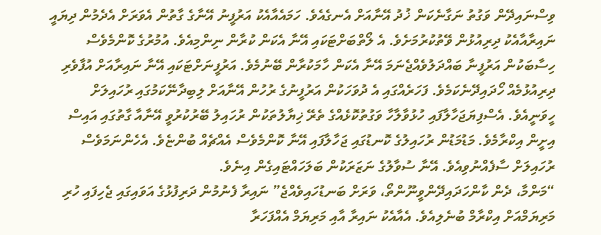ވިސްނައިދޭން ވަގުތު ނަގާނެކަން ޚުދު އޭނާއަށް އެނގެއެވެ. ހަމައެއާއެކު އަރުފީނު އޭނާގެ ގާތުން އެވަރަށް އެދެމުން ދިޔައީ ނައިރާއާއެކު ދިރިއުޅުން ވޭތުކުރުމަށެވެ. އެ ލޯތްބަށްޓަކައި އޭނާ އެކަން ކުރާން ނިންމިއެވެ. އުމުރުގެ ކޮންމެވެސް ހިސާބަކުން އަރުފީނާ ބައްދަލުވެއްޖެނަމަ އޭނާ އެކަން ހާމަކުރާން ބޭނުމެވެ. އަރުފީނަށްޓަކައި އޭނާ ނައިރާއަށް އުފާވެރި ދިރިއުޅުމެއް ހޯދައިދޭނެކަމެވެ. ފަހަރެއްގައި އެ ދުވަހަކުން އަރުފީނުގެ ރުހުން އޭނާއަށް ލިބިދާނޭކަމުގައި ރުހައިލަށް ހީވަނީއެވެ. އެސްފިޔަޖަހާލާފައި ހުޅުވާލާހާ ވަގުތުކޮޅެއްގެ ތެރޭ ޚިޔާލުތަކުން ރުހައިލު ބޭރުކުރުވީ އޭނާއާ ގާތުގައި އައިސް އިށީން އިކްރާމެވެ. މަޑުމަޑުން ރުހައިލުގެ ކޮނޑުގައި ޖަހާލާފައި އޭނާ ކޮންމެވެސް އެއްޗެއް ބުންޏެވެ. އެހެންނަމަވެސް ރުހައިލަށް ސާފެއްނުވިއެވެ. އޭނާ ސުވާލުގެ ނަޒަރަކުން ބަލަހައްޓައިގެން އިނެވެ.
“މަންމާ، ދެން ކާންހަދައިދޭންވީނޫންތޯ، ވަރަށް ބަނޑުހައިވެއްޖެ” ނައިރާ ފެނުމުން ދަރިފުޅުގެ އަވައިގައި ޖެހިފައި ހުރި މަރިޔަމްއަށް އިކްރާމް ބުނެލިއެވެ. އެއާއެކު ނައިރާ އާއި މަރިޔަމް އެއްފަހަރާ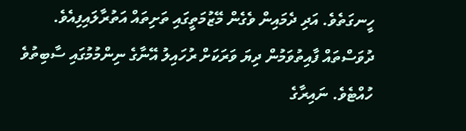ހީނގަތެވެ. އަދި ދެމައިން ވެގެން މޭޒުމަތީގައި ތަށިތައް އަތުރާލައިފިއެވެ.
ދުވަސްތައް ފާއިތުވަމުން ދިޔަ ވަރަކަށް ރުހައިލު އޭނާގެ ނިންމުމުގައި ސާބިތުވެ ހުއްޓެވެ. ނައިރާގެ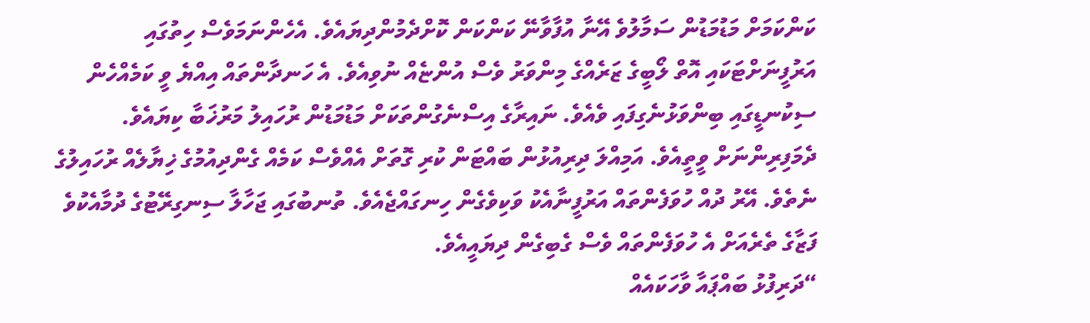ކަންކަމަށް މަޑުމަޑުން ސަމާލުވެ އޭނާ އުފާވާނޭ ކަންކަން ކޮށްދެމުންދިޔައެވެ. އެހެންނަމަވެސް ހިތުގައި އަރުފީނަށްޓަކައި އޮތް ލޯބީގެ ޒަރެއްގެ މިންވަރު ވެސް އުންޏެއް ނުވިއެވެ. އެ ހަނދާންތައް އިއްޔެ ވީ ކަމެއްހެން ސިކުނޑީގައި ބިންވަޅުނެގިފައި ވެއެވެ. ނައިރާގެ އިސްނެގުންތަކަށް މަޑުމަޑުން ރުހައިލު މަރުޚަބާ ކިޔައެވެ. ދެމަފިރިންނަށް ވީތީއެވެ. އަމިއްލަ ދިރިއުޅުން ބައްޓަން ކުރި ގޮތަށް އެއްވެސް ކަމެއް ގެންދިއުމުގެ ޚިޔާލެއް ރުހައިލުގެ ނެތެވެ. އޭރު ދުއް ހުވަފެންތައް އަރުފީނާއެކު ވަކިވެގެން ހިނގައްޖެއެވެ. ތުނބުގައި ޖަހާލާ ސިނގިރޭޓުގެ ދުމާއެކުވެ ފަޒާގެ ތެރެއަށް އެ ހުވަފެންތައް ވެސް ގެބިގެން ދިޔައީއެވެ.
“ދަރިފުޅު ބައްޕައާ ވާހަކައެއް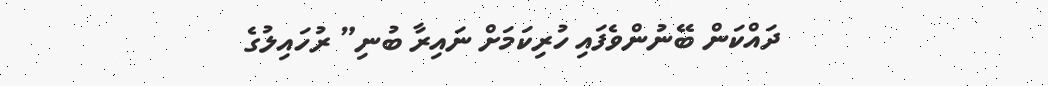ދައްކަން ބޭނުންވެފައި ހުރިކަމަށް ނައިރާ ބުނި” ރުހައިލުގެ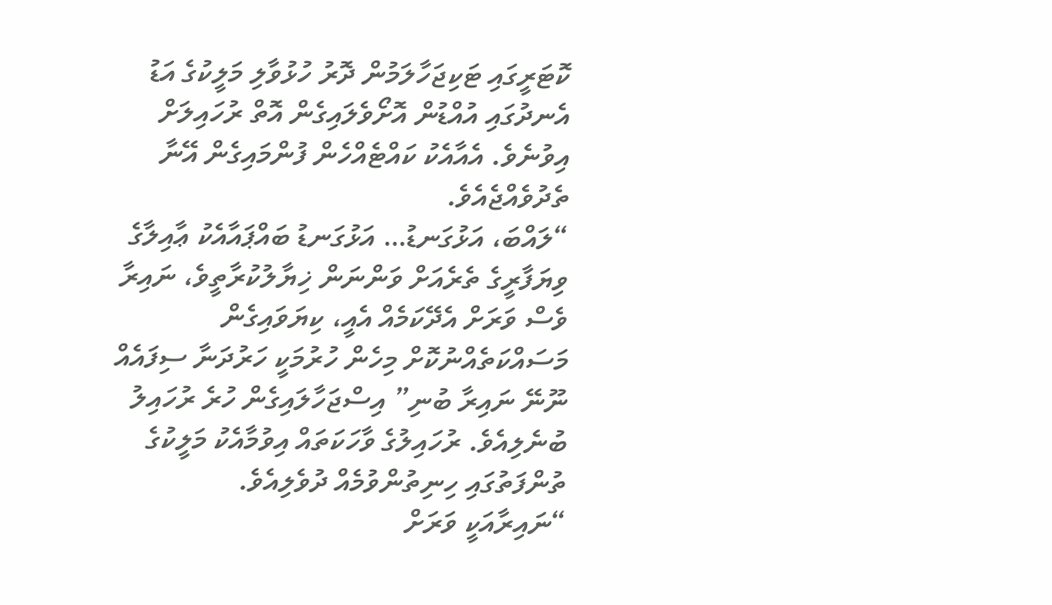ކޮޓަރީގައި ޓަކިޖަހާލަމުން ދޮރު ހުޅުވާލި މަލީކުގެ އަޑު އެނދުގައި އުއްޑުން އޮށޯވެލައިގެން އޮތް ރުހައިލަށް އިވުނެވެ. އެއާއެކު ކައްޓެއްހެން ފުންމައިގެން އޭނާ ތެދުވެއްޖެއެވެ.
“ލައްބަ، އަޅުގަނޑު… އަޅުގަނޑު ބައްޕައާއެކު ޢާއިލާގެ ވިޔަފާރީގެ ތެރެއަށް ވަންނަން ޚިޔާލުކުރާތީވެ، ނައިރާ ވެސް ވަރަށް އެދޭކަމެއް އެއީ، ކިޔަވައިގެން މަސައްކަތެއްނުކޮށް މިހެން ހުރުމަކީ ހަރުދަނާ ސިފައެއް ނޫނޭ ނައިރާ ބުނި” އިސްޖަހާލައިގެން ހުރެ ރުހައިލު ބުނެލިއެވެ. ރުހައިލުގެ ވާހަކަތައް އިވުމާއެކު މަލީކުގެ ތުންފަތުގައި ހިނިތުންވުމެއް ދުވެލިއެވެ.
“ނައިރާއަކީ ވަރަށް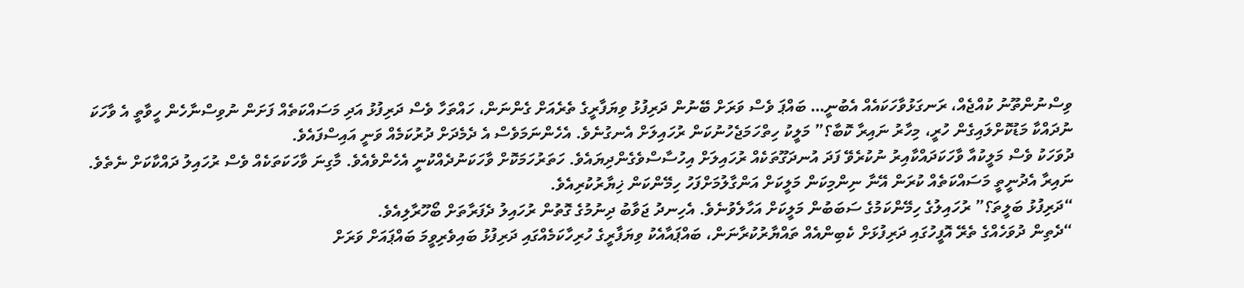ވިސްނުންތޫނު ކުއްޖެއް، ރަނގަޅުވާހަކައެއް އެބުނީ… ބައްޕަ ވެސް ވަރަށް ބޭނުން ދަރިފުޅު ވިޔަފާރީގެ ތެރެއަށް ގެންނަން، ހައްތަހާ ވެސް ދަރިފުޅު އަދި މަސައްކަތެއް ފަށަން ނުވިސްނާހެން ހީވާތީ އެ ވާހަކަ ނުދައްކާ މަޑުކޮށްލައިގެން ހުރީ، މިހާރު ނައިރާ ކޮބާ؟” މަލީކު ހިތްހަމަޖެހުނުކަން ރުހައިލަށް އެނގުނެވެ. އެހެންނަމަވެސް އެ ދެމެދަށް ދުރުކަމެއް ވަނީ އައިސްފައެވެ.
ދުވަހަކު ވެސް މަލީކުއާ ވާހަކަދައްކާއިރު ނުކުރެވޭ ފަދަ އުނދަގޫތަކެއް ރުހައިލަށް އިހުސާސްވެގެންދިޔައެވެ. ހަތަރުހަމަކޮށް ވާހަކަނުދެއްކުނީ އެހެންވެއެވެ. މާގިނަ ވާހަކަތަކެއް ވެސް ރުހައިލު ދައްކާކަށް ނެތެވެ. ނައިރާ އެދުނީތީ މަސައްކަތެއް ކުރަން އޭނާ ނިންމިކަން މަލީކަށް އަންގާލުމަށްފަހު ހިމޭންކަން ޚިޔާރުކުރިއެވެ.
“ދަރިފުޅު ބަލީތަ؟” ރުހައިލުގެ ހިމޭންކަމުގެ ސަބަބުން މަލީކަށް އަހާލެވުނެވެ. އެހިނދު ޖަވާބު ދިނުމުގެ ގޮތުން ރުހައިލު ދެފަރާތަށް ބޯހޫރާލިއެވެ.
“ދެތިން ދުވަހެއްގެ ތެރޭ އޮފީހުގައި ދަރިފުޅަށް ކެބިންއެއް ތައްޔާރުކުރާނަން، ބައްޕައާއެކު ވިޔަފާރީގެ ހުރިހާކަމެއްގައި ދަރިފުޅު ބައިވެރިވީމަ ބައްޕައަށް ވަރަށް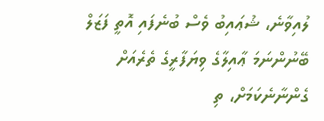ލުއިވާނެ، ޝުޢައިބު ވެސް ބުނެފައި އޮތީ ފަޒަލް ބޭނުންނަމަ ޢާއިލާގެ ވިޔަފާރީގެ ތެރެއަށް ގެންނާނެކަމަށް، ތި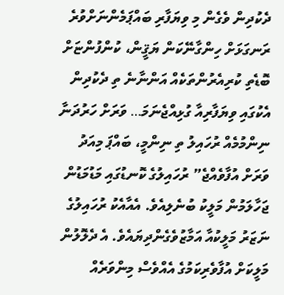ދެކުދިން ވެގެން މި ވިޔަފާރި ބައްޕަމެންނަށްވުރެ ރަނގަޅަށް ހިންގާނޭކަން ޔަޤީން، ކުންފުންޏަށް ބޮޑެތި ކުރިއެރުންތަކެއް އަންނާނެ ތި ދެކުދިން އެކުގައި ވިޔަފާރިއާ ގުޅިއްޖެނަމަ… ވަރަށް ހަރުދަނާ ނިންމުމެއް ރުހައިލު ތި ނިންމީ، ބައްޕަ މިއަދު ވަރަށް އުފާވެއްޖެ” ރުހައިލުގެ ކޮނޑުގައި މަޑުމަޑުން ޖަހާލަމުން މަލީކު ބުނެލިއެވެ. އެއާއެކު ރުހައިލުގެ ނަޒަރު މަލީކުއާ އަމާޒުވެގެންދިޔައެވެ. އެ ދެލޮލުން މަލީކަށް އުފާވެރިކަމުގެ އެއްވެސް މިންވަރެއް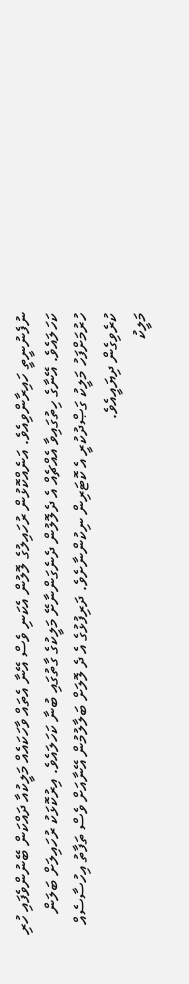ނުފެނުނީތީ ހައިރާންވިއެވެ. އަނެއްކޮޅުން ރުހައިލުގެ ލޮލުން އެކަނި ވެސް އޭނާ އެތައް ވާހަކައެއް މަލީކުއާ ދައްކަން ބޭނުންވެފައި ހުރި ކަހަލައެވެ. އޭނާގެ ހިތުގައިވާ އެއްޗެއް އެ ދެލޮލުން ދެނެގަންނާށޭ މަލީކުގެ ގާތުގައި ބުނާ ކަހަލައެވެ. އިރުކޮޅަކު ރުހައިލަށް ބަލަން ހުރުމަށްފަހު މަލީކު ގަޞްދުކުރީ އެ ކޮޓަރިން ނިކުންނާށެވެ. ދަރިފުޅުގެ އެ ދެ ލޮލަށް ބަލާލުމުން އޭނާއަށް ވެސް ތަފާތު އިހުސާސެއް ކުރެވިގެން ދިޔައީއެވެ.
މަލީކު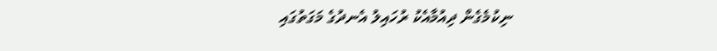ނިކުމެގެން ދިއުމާއެކު ރުހައިލު އެނދުގެ މަގަތުގައި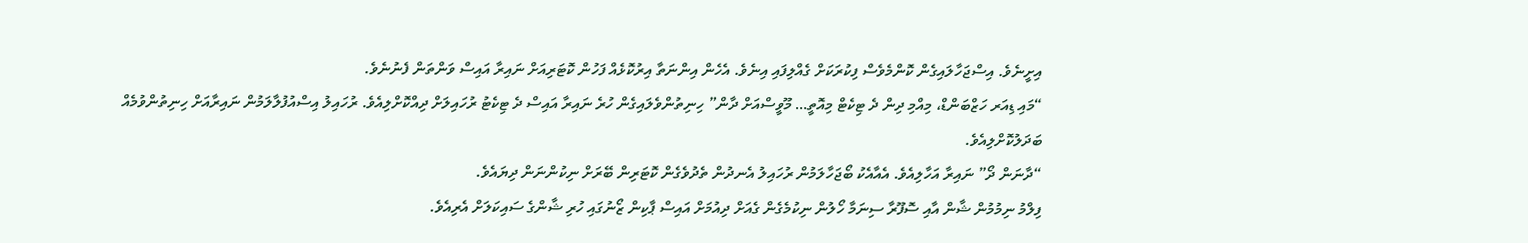އިށީނެވެ. އިސްޖަހާލައިގެން ކޮންމެވެސް ފިކުރަކަށް ގެއްލިފައި އިނެވެ. އެހެން އިންނަތާ އިރުކޮޅެއް ފަހުން ކޮޓަރިއަށް ނައިރާ އައިސް ވަންތަން ފެނުނެވެ.
“މައި ޑިއަރ ހަޒްބަންޑް، މިއްމި ދިން ދެ ޓިކެޓް މިއޮތީ… މޫވީސްއަށް ދާން” ހިނިތުންވެލައިގެން ހުރެ ނައިރާ އައިސް ދެ ޓިކެޓު ރުހައިލަށް ދިއްކޮށްލިއެވެ. ރުހައިލު އިސްއުފުލާލަމުން ނައިރާއަށް ހިނިތުންވުމެއް ބަދަލުކޮށްލިއެވެ.
“ދާނަން ދޯ” ނައިރާ އަހާލިއެވެ. އެއާއެކު ބޯޖަހާލަމުން ރުހައިލު އެނދުން ތެދުވެގެން ކޮޓަރިން ބޭރަށް ނިކުންނަން ދިޔައެވެ.
ފިލްމު ނިމުމުން ޝާން އާއި ސޮފޫރާ ސިނަމާ ހޯލުން ނިކުމެގެން ގެއަށް ދިއުމަށް އައިސް ޕާކިން ޒޯނުގައި ހުރި ޝާންގެ ސައިކަލަށް އެރިއެވެ.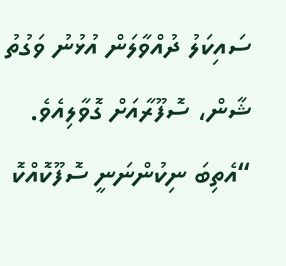ސައިކަލު ދުއްވާލަން އުޅުނު ވަގުތު ޝާން، ސޮފޫރާއަށް ގޮވާލިއެވެ.
“އެތިބަ ނިކުންނަނީ ސޮފޫކޮއްކޮ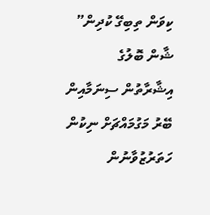ކިވަން ތިބިގޭ ކުދިން” ޝާން ބޮލުގެ އިޝާރާތުން ސިނަމާއިން ބޭރު މަގުމައްޗަށް ނިކުން ހަތަރުޒުވާނުން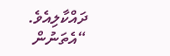ދައްކާލިއެވެ.
“އެތަނުން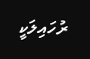ރުހައިލަކީ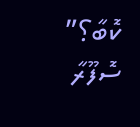ކޮބާ؟” ސޮފޫރާ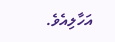އަހާލިއެވެ.